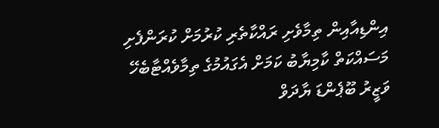އިންޑިއާއިން ތިމާވެށި ރައްކާތެރި ކުރުމަށް ކުރަންފެށި މަސައްކަތް ކާމިޔާބު ކަމަށް އެގައުމުގެ ތިމާވެއްޓާބެހޭ ވަޒީރު ބޫޕެންޑަ ޔާދަވް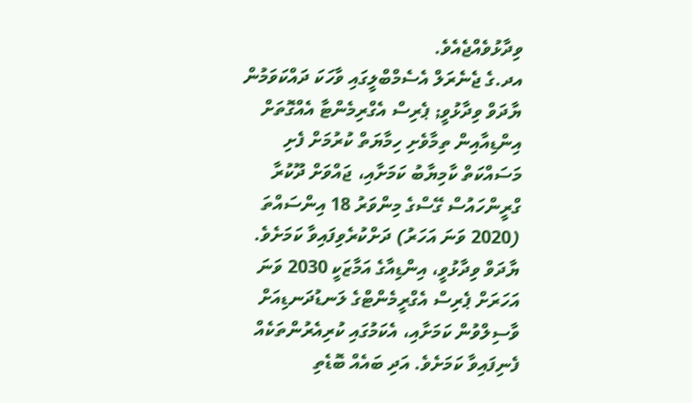ވިދާޅުވެއްޖެއެވެ.
އދ.ގެ ޖެނެރަލް އެސެމްބްލީގައި ވާހަކަ ދައްކަވަމުން ޔާދަވް ވިދާޅުވީ; ޕެރިސް އެގްރިމެންޓާ އެއްގޮތަށް އިންޑިއާއިން ތިމާވެށި ހިމާޔަތް ކުރުމަށް ފެށި މަސައްކަތް ކާމިޔާބު ކަމަށާއި، ޖައްވަށް ދޫކުރާ ގްރީންހައުސް ގޭސްގެ މިންވަރު 18 އިންސައްތަ (2020 ވަނަ އަހަރު) ދަށްކުރެވިފައިވާ ކަމަށެވެ.
ޔާދަވް ވިދާޅުވީ، އިންޑިއާގެ އަމާޒަކީ 2030 ވަނަ އަހަރަށް ޕެރިސް އެގްރީމެންޓްގެ ލަނޑުދަނޑިއަށް ވާސިލްވުން ކަމަށާއި، އެކަމުގައި ކުރިއެރުންތަކެއް ފެނިފައިވާ ކަމަށެވެ. އަދި ބައެއް ބޮޑެތި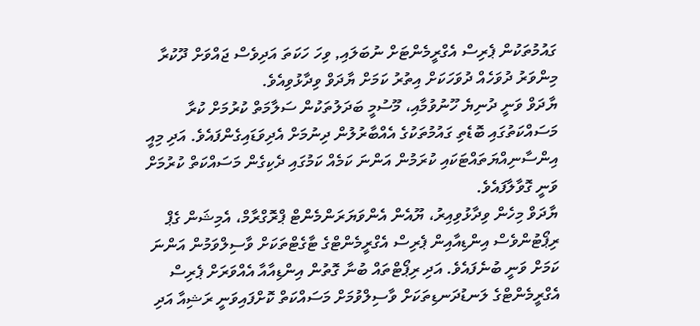ގައުމުތަކުން ޕެރިސް އެގްރީމެންޓަށް ނުބަލައި, ވިހަ ހަކަތަ އަދިވެސް ޖައްވަށް ދޫކުރާ މިންވަރު ދުވަހެއް ދުވަހަކަށް އިތުރު ކަމަށް ޔާދަވް ވިދާޅުވިއެވެ.
ޔާދަވް ވަނީ ދުނިޔެ ހޫނުވުމާއި، މޫސުމީ ބަދަލުތަކުން ސަލާމަތް ކުރުމަށް ކުރާ މަސައްކަތުގައި ބޮޑެތި ގައުމުތަކުގެ އެއްބާރުލުން ދިނުމަށް އެދިވަޑައިގެންފައެވެ. އަދި މިއީ އިންސާނިއްޔަތައްޓަކައި ކުރަމުން އަންނަ ކަމެއް ކަމުގައި ދެކިގެން މަސައްކަތް ކުރުމަށް ވަނީ ގޮވާލާފައެވެ.
ޔާދަވް މިހެން ވިދާޅުވިއިރު، ޔޫއެން އެންވަޔަރަންމެންޓް ޕްރޮގްރާމް، އެމިޝަން ގެޕް ރިޕޯޓުންވެސް އިންޑިއާއިން ޕެރިސް އެގްރީމެންޓްގެ ޓާގެޓްތަކަށް ވާސިލްވަމުން އަންނަ ކަމަށް ވަނީ ބުނެފައެވެ. އަދި ރިޕޯޓްތައް ބުނާ ގޮތުން އިންޑިއާއާ އެއްވަރަށް ޕެރިސް އެގްރީމެންޓްގެ ލަނޑުދަނޑިތަކަށް ވާސިލްވުމަށް މަސައްކަތް ކޮށްފައިވަނީ ރަޝިއާ އަދި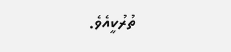ތުރުކީއެވެ.